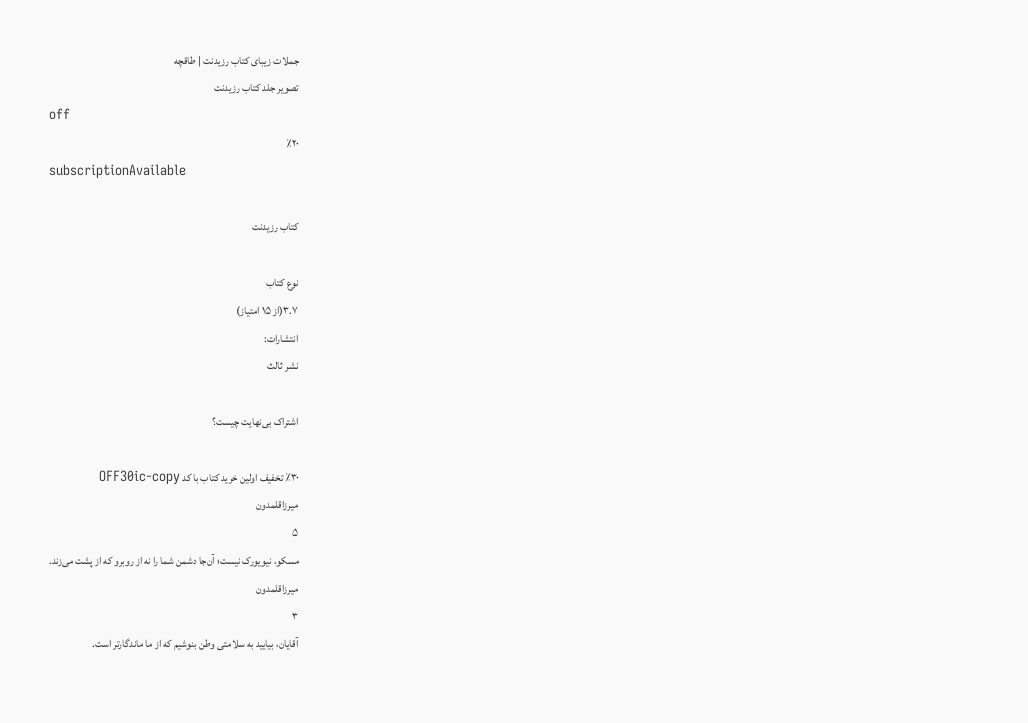جملات زیبای کتاب رزیدنت | طاقچه
تصویر جلد کتاب رزیدنت
off
٪۲۰
subscriptionAvailable

کتاب رزیدنت

نوع کتاب
۳.۷(از ۱۵ امتیاز)
انتشارات:
نشر ثالث

اشتراک بی‌نهایت چیست؟

٪۳۰ تخفیف اولین خرید کتاب با کد OFF30ic-copy
میرزاقلمدون
۵
مسکو، نیویورک نیست؛ آن‌جا دشمن شما را نه از روبرو که از پشت می‌زند.
میرزاقلمدون
۳
آقایان، بیایید به سلامتی وطن بنوشیم که از ما ماندگارتر است.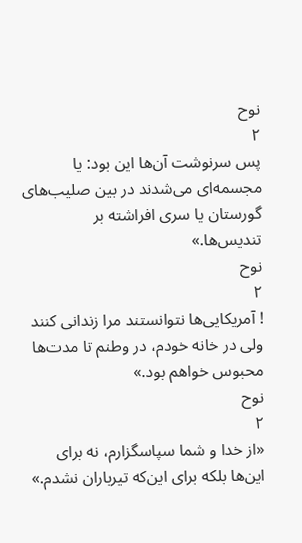نوح
۲
پس سرنوشت آن‌ها این بود: یا مجسمه‌ای می‌شدند در بین صلیب‌های گورستان یا سری افراشته بر تندیس‌ها.»
نوح
۲
! آمریکایی‌ها نتوانستند مرا زندانی کنند ولی در خانه خودم، در وطنم تا مدت‌ها محبوس خواهم بود.»
نوح
۲
«از خدا و شما سپاسگزارم، نه برای این‌ها بلکه برای این‌که تیرباران نشدم.»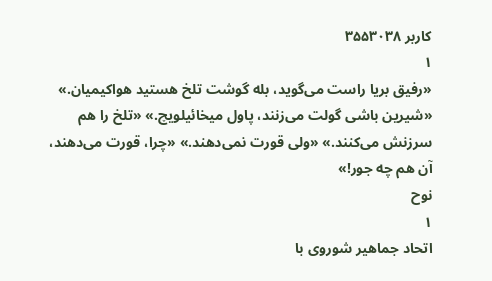کاربر ۳۵۵۳۰۳۸
۱
«رفیق بریا راست می‌گوید، بله گوشت تلخ هستید هواکیمیان.» «شیرین باشی گولت می‌زنند، پاول میخائیلویچ.» «تلخ را هم سرزنش می‌کنند.» «ولی قورت نمی‌دهند.» «چرا، قورت می‌دهند، آن هم چه جور!»
نوح
۱
اتحاد جماهیر شوروی با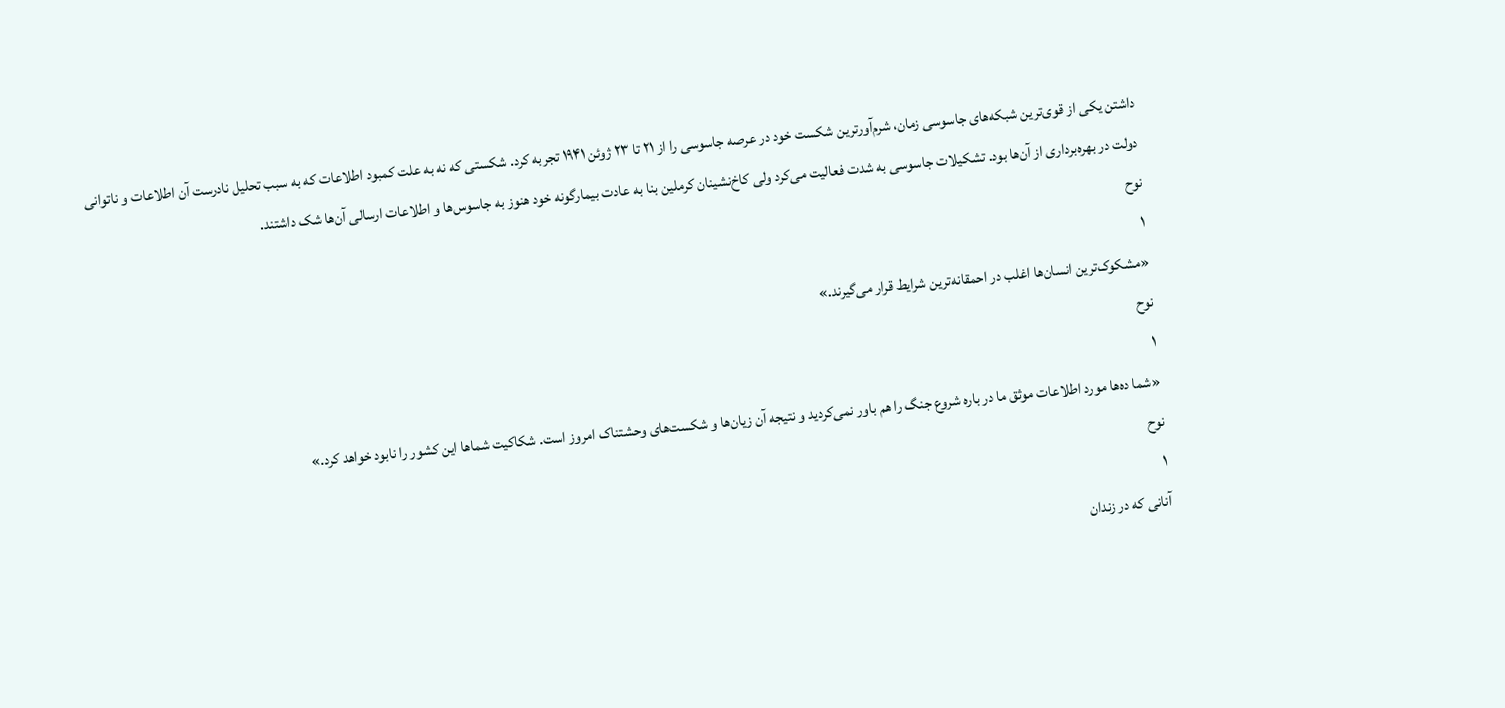داشتن یکی از قوی‌ترین شبکه‌های جاسوسی زمان، شرم‌آورترین شکست خود در عرصه جاسوسی را از ۲۱ تا ۲۳ ژوئن ۱۹۴۱ تجربه کرد. شکستی که نه به علت کمبود اطلاعات که به سبب تحلیل نادرست آن اطلاعات و ناتوانی دولت در بهره‌برداری از آن‌ها بود. تشکیلات جاسوسی به شدت فعالیت می‌کرد ولی کاخ‌نشینان کرملین بنا به عادت بیمارگونه خود هنوز به جاسوس‌ها و اطلاعات ارسالی آن‌ها شک داشتند.
نوح
۱
«مشکوک‌ترین انسان‌ها اغلب در احمقانه‌ترین شرایط قرار می‌گیرند.»
نوح
۱
«شما ده‌ها مورد اطلاعات موثق ما در باره شروع جنگ را هم باور نمی‌کردید و نتیجه آن زیان‌ها و شکست‌های وحشتناک امروز است. شکاکیت شماها این کشور را نابود خواهد کرد.»
نوح
۱
آنانی که در زندان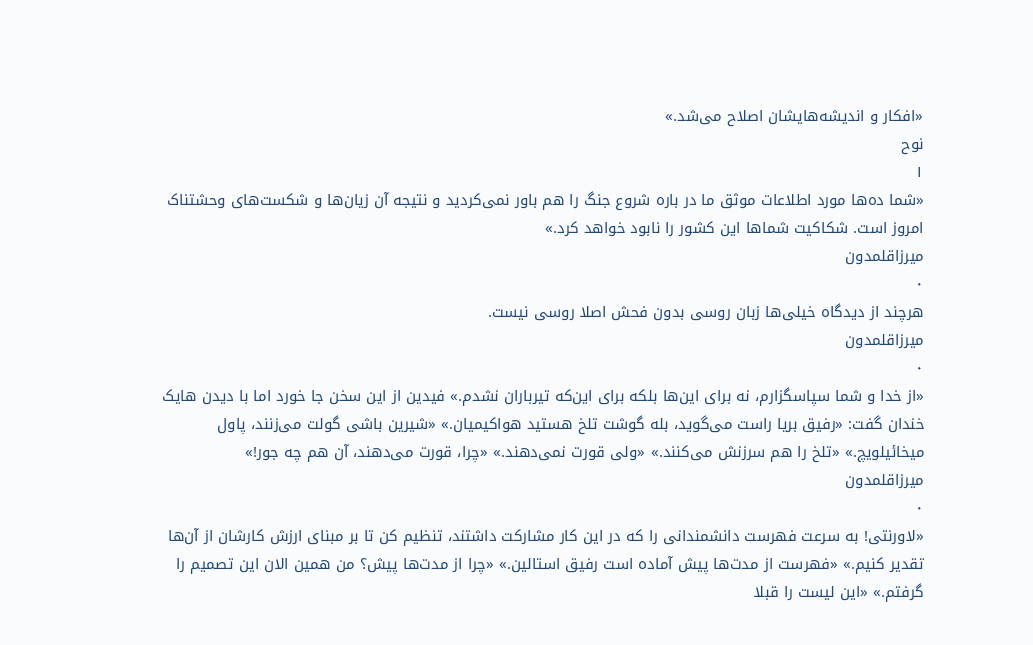«افکار و اندیشه‌هایشان اصلاح می‌شد.»
نوح
۱
«شما ده‌ها مورد اطلاعات موثق ما در باره شروع جنگ را هم باور نمی‌کردید و نتیجه آن زیان‌ها و شکست‌های وحشتناک امروز است. شکاکیت شماها این کشور را نابود خواهد کرد.»
میرزاقلمدون
۰
هرچند از دیدگاه خیلی‌ها زبان روسی بدون فحش اصلا روسی نیست.
میرزاقلمدون
۰
«از خدا و شما سپاسگزارم، نه برای این‌ها بلکه برای این‌که تیرباران نشدم.» فیدین از این سخن جا خورد اما با دیدن هایک خندان گفت: «رفیق بریا راست می‌گوید، بله گوشت تلخ هستید هواکیمیان.» «شیرین باشی گولت می‌زنند، پاول میخائیلویچ.» «تلخ را هم سرزنش می‌کنند.» «ولی قورت نمی‌دهند.» «چرا، قورت می‌دهند، آن هم چه جور!»
میرزاقلمدون
۰
«لاورنتی! به سرعت فهرست دانشمندانی را که در این کار مشارکت داشتند، تنظیم کن تا بر مبنای ارزش کارشان از آن‌ها تقدیر کنیم.» «فهرست از مدت‌ها پیش آماده است رفیق استالین.» «چرا از مدت‌ها پیش؟ من همین الان این تصمیم را گرفتم.» «این لیست را قبلا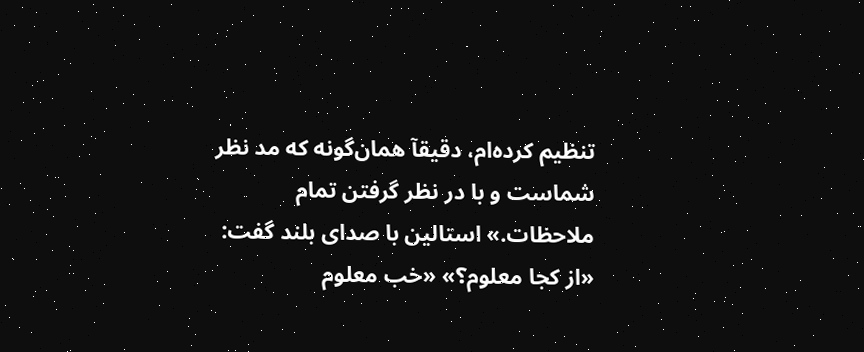تنظیم کرده‌ام، دقیقآ همان‌گونه که مد نظر شماست و با در نظر گرفتن تمام ملاحظات.» استالین با صدای بلند گفت: «از کجا معلوم؟» «خب معلوم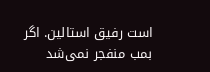است رفیق استالین. اگر بمب منفجر نمی‌شد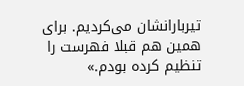تیربارانشان می‌کردیم. برای همین هم قبلا فهرست را تنظیم کرده بودم.»